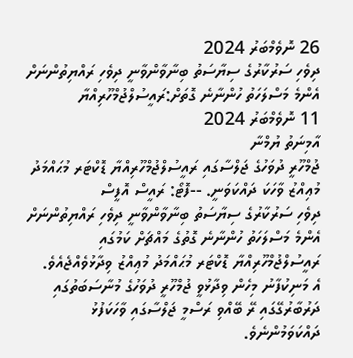26 ނޮވެމްބަރު 2024
ދިވެހި ސަރުކާރުގެ ސިޔާސަތު ބިނާވާންވާނީ ދިވެހި ރައްޔިތުންނަށް އެންމެ މަސްލަހަތު ހުންނާނެ ގޮތަށް:ރައީސުލްޖުމްހޫރިއްޔާ
11 ނޮވެމްބަރު 2024
އާމިނަތު ޔުމްނާ
ޖުމްހޫރީ ދުވަހުގެ ޖަލްސާގައި ރައީސުލްޖުމްހޫރިއްޔާ ޑޮކްޓަރ މުޙައްމަދު މުޢިއްޒު ވާހަކަ ދައްކަވަނީ. --ފޮޓޯ: ރައީސް އޮފީސް
ދިވެހި ސަރުކާރުގެ ސިޔާސަތު ބިނާވާންވާނީ ދިވެހި ރައްޔިތުންނަށް އެންމެ މަސްލަހަތު ހުންނާނެ ގޮތުގެ މައްޗަށް ކަމުގައި ރައީސުލްޖުމްހޫރިއްޔާ ޑޮކްޓަރ މުޙައްމަދު މުޢިއްޒު ވިދާޅުވެއްޖެއެވެ.
އެ މަނިކުފާނު މިހެން ވިދާޅުވީ ޖުމްހޫރީ ދުވަހުގެ މުނާސަބަތުގައި  ދަރުބާރުގޭގައި ރޭ ބޭއްވި ރަސްމީ ޖަލްސާގައި ވާހަކަފުޅު ދައްކަވަމުންނެވެ.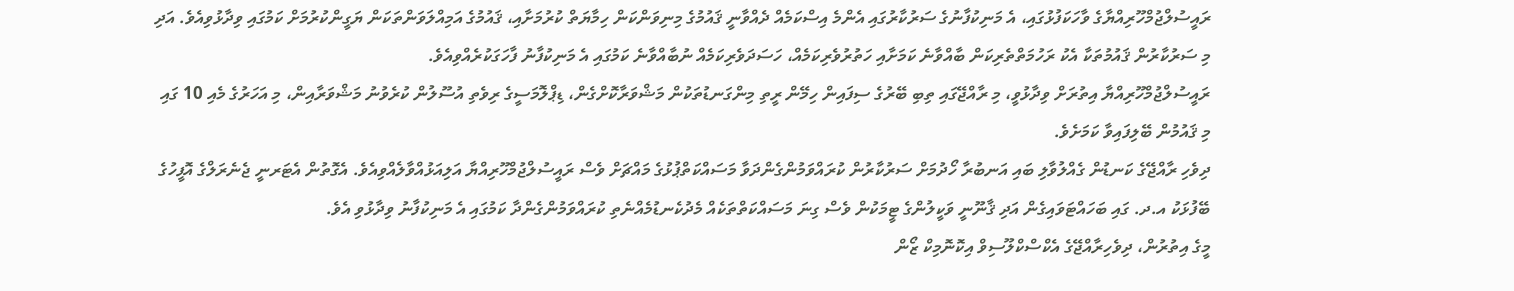ރައީސުލްޖުމްހޫރިއްޔާގެ ވާހަކަފުޅުގައި، އެ މަނިކުފާނުގެ ސަރުކާރުގައި އެންމެ އިސްކަމެއް ދެއްވާނީ ޤައުމުގެ މިނިވަންކަން ހިމާޔަތް ކުރުމަށާއި، ޤައުމުގެ އަމިއްލަވަންތަކަން ޔަގީންކުރުމަށް ކަމުގައި ވިދާޅުވިއެވެ. އަދި މި ސަރުކާރުން ޤައުމުތަކާ އެކު ރަހުމަތްތެރިކަން ބާއްވާނެ ކަމަށާއި ހަތުރުވެރިކަމެއް، ހަސަދަވެރިކަމެއް ނުބާއްވާނެ ކަމުގައި އެ މަނިކުފާނު ފާހަގަކުރެއްވިއެވެ.
ރައީސުލްޖުމްހޫރިއްޔާ އިތުރަށް ވިދާޅުވީ، މި ރާއްޖޭގައި ތިބި ބޭރުގެ ސިފައިން ހިމޭން ރީތި މިންގަނޑުތަކުން މަޝްވަރާކޮށްގެން، ޑިޕްލޮމަސީގެ ރިވެތި އުސޫލުން ކުރެވުނު މަޝްވަރާއިން، މި އަހަރުގެ މެއި 10 ގައި މި ޤައުމުން ބޭލިފައިވާ ކަމަށެވެ.
ދިވެހި ރާއްޖޭގެ ކަނޑުން ގެއްލުވާލި ބައި އަނބުރާ ހޯދުމަށް ސަރުކާރުން ކުރައްވަމުންގެންދަވާ މަސައްކަތްޕުޅުގެ މައްޗަށް ވެސް ރައީސުލްޖުމްހޫރިއްޔާ އަލިއަޅުއްވާލެއްވިއެވެ. އެގޮތުން އެޓަރނީ ޖެނެރަލްގެ އޮފީހުގެ ބޭފުޅަކު އ.ދ. ގައި ބަހައްޓަވައިގެން އަދި ޤާނޫނީ ވަކީލުންގެ ޓީމަކުން ވެސް ގިނަ މަސައްކަތްތަކެއް މެދުކެނޑުމެއްނެތި ކުރައްވަމުންގެންދާ ކަމުގައި އެ މަނިކުފާނު ވިދާޅުވި އެވެ.
މީގެ އިތުރުން، ދިވެހިރާއްޖޭގެ އެކްސްކްލޫސިވް އިކޮނޮމިކް ޒޯން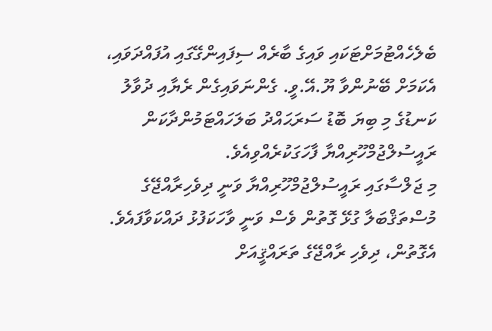ބެލެހެއްޓުމަށްޓަކައި ވައިގެ ބާރެއް ސިފައިންގޭގައި އުފައްދަވައި، އެކަމަށް ބޭނުންވާ ޔޫ.އޭ.ވީ. ގެންނަވައިގެން ރެޔާއި ދުވާލު ކަނޑުގެ މި ބިޔަ ބޮޑު ސަރަޙައްދު ބަލަހައްޓަމުންދާކަން ރައީސުލްޖުމްހޫރިއްޔާ ފާހަގަކުރެއްވިއެވެ.
މި ޖަލްސާގައި ރައީސުލްޖުމްހޫރިއްޔާ ވަނީ ދިވެހިރާއްޖޭގެ މުސްތަޤްބަލާ ގުޅޭ ގޮތުން ވެސް ވަނީ ވާހަކަފުޅު ދައްކަވާފައެވެ. އެގޮތުން، ދިވެހި ރާއްޖޭގެ ތަރައްޤީއަށް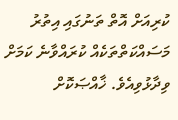ކުރިއަށް އޮތް ތަނުގައި އިތުރު މަސައްކަތްތަކެއް ކުރައްވާނެ ކަމަށް ވިދާޅުވިއެވެ. ޚާއްޞަކޮށް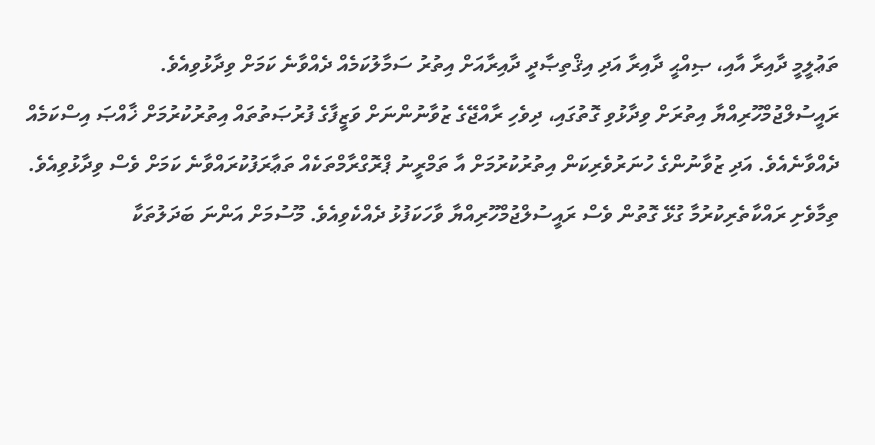ތަޢުލީމީ ދާއިރާ އާއި، ޞިއްޙީ ދާއިރާ އަދި އިޤްތިޞާދީ ދާއިރާއަށް އިތުރު ސަމާލުކަމެއް ދެއްވާނެ ކަމަށް ވިދާޅުވިއެވެ.
ރައީސުލްޖުމްހޫރިއްޔާ އިތުރަށް ވިދާޅުވި ގޮތުގައި، ދިވެހި ރާއްޖޭގެ ޒުވާނުންނަށް ވަޒީފާގެ ފުރުޞަތުތައް އިތުރުކުރުމަށް ޚާއްޞަ އިސްކަމެއް ދެއްވާނެއެވެ. އަދި ޒުވާނުންގެ ހުނަރުވެރިކަން އިތުރުކުރުމަށް އާ ތަމްރީނު ޕްރޮގްރާމްތަކެއް ތަޢާރަފުކުރައްވާނެ ކަމަށް ވެސް ވިދާޅުވިއެވެ.
ތިމާވެށި ރައްކާތެރިކުރުމާ ގުޅޭ ގޮތުން ވެސް ރައީސުލްޖުމްހޫރިއްޔާ ވާހަކަފުޅު ދެއްކެވިއެވެ. މޫސުމަށް އަންނަ ބަދަލުތަކާ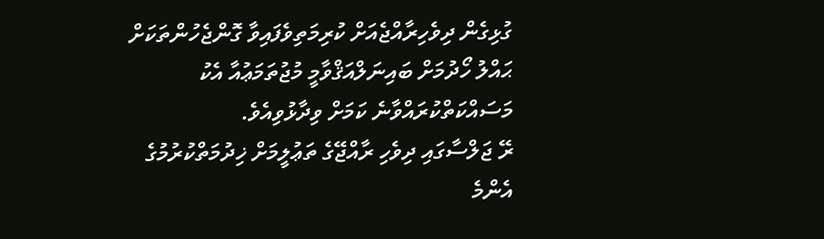ގުޅިގެން ދިވެހިރާއްޖެއަށް ކުރިމަތިވެފައިވާ ގޮންޖެހުންތަކަށް ޙައްލު ހޯދުމަށް ބައިނަލްއަޤްވާމީ މުޖުތަމަޢުއާ އެކު މަސައްކަތްކުރައްވާނެ ކަމަށް ވިދާޅުވިއެވެ.
ރޭ ޖަލްސާގައި ދިވެހި ރާއްޖޭގެ ތަޢުލީމަށް ޚިދުމަތްކުރުމުގެ އެންމެ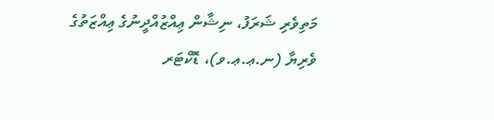މަތިވެރި ޝަރަފު، ނިޝާން ޢިއްޒުއްދީނުގެ ޢިއްޒަތުގެ ވެރިޔާ (ނ.ޢ.ޢ.ވ)، ޑޮކްޓަރ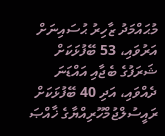މުޙައްމަދު ޒާހިރު ޙުސައިނަށް އަރުވައި، 53 ބޭފުޅަކަށް ޝަރަފުގެ ބެޖާއި އައްޑަނަ ދެއްވައި، އަދި 40 ބޭފުޅަކަށް ރައީސުލްޖުމްހޫރިއްޔާގެ ޚާއްޞަ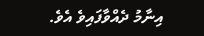އިނާމު ދެއްވާފައިވެ އެވެ.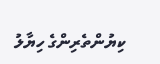ކިޔުންތެރިންގެ ހިޔާލު